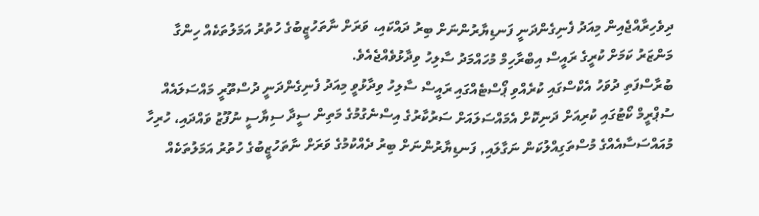ދިވެހިރާއްޖެއިން މިއަދު ފެނިގެންދަނީ ފަނޑިޔާރުންނަށް ބިރު ދައްކައި، ވަރަށް ނާތަހުޒީބުގެ ހުތުރު އަމަލުތަކެއް ހިންގާ މަންޒަރު ކަމަށް ކުރީގެ ރައީސް އިބްރާހިމް މުހައްމަދު ސާލިހު ވިދާޅުވެއްޖެއެވެ.
ބުރާސްފަތި ދުވަހު އެކްސްގައި ކުރެއްވި ޕޯސްޓެއްގައި ރައީސް ސާލިހު ވިދާޅުވީ މިއަދު ފެނިގެންދަނީ ދުސްތޫރީ މައްސަލައެއް ސުޕްރީމް ކޯޓުގައި ކުރިއަށް ދަނިކޮށް އެމައްސަލައަށް ސަރުކާރުގެ އިސްނެގުމުގެ މަތިން ސީދާ ސިޔާސީ ނުފޫޒު ވައްދައި، ހުރިހާ މުއައްސަސާއެއްގެ މުސްތަގިއްލުކަން ނަގާލައި, ފަނޑިޔާރުންނަށް ބިރު ދެއްކުމުގެ ވަރަށް ނާތަހުޒީބުގެ ހުތުރު އަމަލުތަކެއް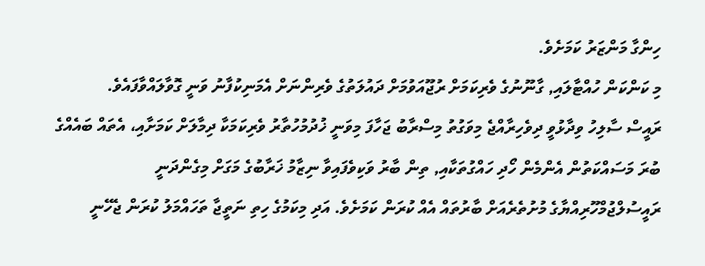ހިންގާ މަންޒަރު ކަމަށެވެ.
މި ކަންކަން ހުއްޓާލައި, ގާނޫނުގެ ވެރިކަމަށް ރުޖޫއަވުމަށް ދައުލަތުގެ ވެރިންނަށް އެމަނިކުފާނު ވަނީ ގޮވާލައްވާފައެވެ.
ރައީސް ސާލިހު ވިދާޅުވީ ދިވެހިރާއްޖެ މިވަގުތު މިސްރާބު ޖަހާފަ މިވަނީ ޚުދުމުހުތާރު ވެރިކަމަކާ ދިމާލަށް ކަމަށާއި، އެތައް ބައެއްގެ ބުރަ މަސައްކަތުން އެންމެން ހޯދި ހައްގުތަކާއި, ތިން ބާރު ވަކިވެފައިވާ ނިޒާމު ޚަރާބުގެ މަގަށް މިގެންދަނީ ރައީސުލްޖުމްހޫރިއްޔާގެ މުށުތެރެއަށް ބާރުތައް އެއް ކުރަން ކަމަށެވެ. އަދި މިކަމުގެ ހިތި ނަތީޖާ ތަހައްމަލު ކުރަން ޖެހޭނީ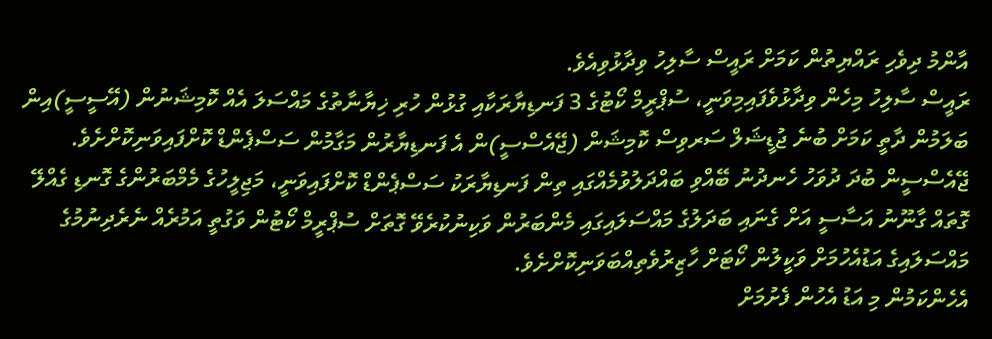އާންމު ދިވެހި ރައްޔިތުން ކަމަށް ރައީސް ސާލިހު ވިދާޅުވިއެވެ.
ރައީސް ސާލިހު މިހެން ވިދާޅުވެފައިމިވަނީ، ސުޕްރީމް ކޯޓުގެ 3 ފަނޑިޔާރަކާއި ގުޅުން ހުރި ޚިޔާނާތުގެ މައްސަލަ އެއް ކޮމިޝަނުން (އޭސީސީ)އިން ބަލަމުން ދާތީ ކަމަށް ބުނެ ޖުޑީޝަލް ސަރވިސް ކޮމިޝަން (ޖޭއެސްސީ)ން އެ ފަނޑިޔާރުން މަގާމުން ސަސްޕެންޑް ކޮށްފައިވަނިކޮށްށެވެ.
ޖޭއެސްސީން ބުދަ ދުވަހު ހެނދުނު ބޭއްވި ބައްދަލުވުމެއްގައި ތިން ފަނޑިޔާރަކު ސަސްޕެންޑް ކޮށްފައިވަނީ، މަޖިލީހުގެ މެމްބަރުންގެ ގޮނޑި ގެއްލޭ ގޮތައް ގާނޫނު އަސާސީ އަށް ގެނައި ބަދަލުގެ މައްސަލައިގައި މެންބަރުން ވަކިނުކުރެވޭ ގޮތަށް ސުޕްރީމް ކޯޓުން ވަގުތީ އަމުރެއް ނެރެދިނުމުގެ މައްސަލައިގެ އަޑުއެހުމަށް ވަކީލުން ކޯޓަށް ހާޒިރުވެތިއްބަވަނިކޮށްށެވެ.
އެހެންކަމުން މި އަޑު އެހުން ފެށުމަށް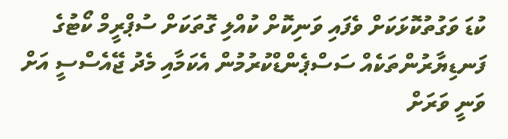ކުޑަ ވަގުތުކޮޅަކަށް ވެފައި ވަނިކޮށް ކުއްލި ގޮތަކަށް ސުޕްރީމް ކޯޓުގެ ފަނޑިޔާރުންތަކެއް ސަސްޕެންޑްކުރުމުން އެކަމާއި މެދު ޖޭއެސްސީ އަށް ވަނީ ވަރަށް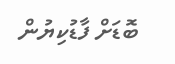ބޮޑަށް ފާޑުކިޔުން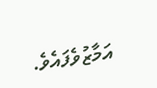އަމާޒުވެފައެވެ.